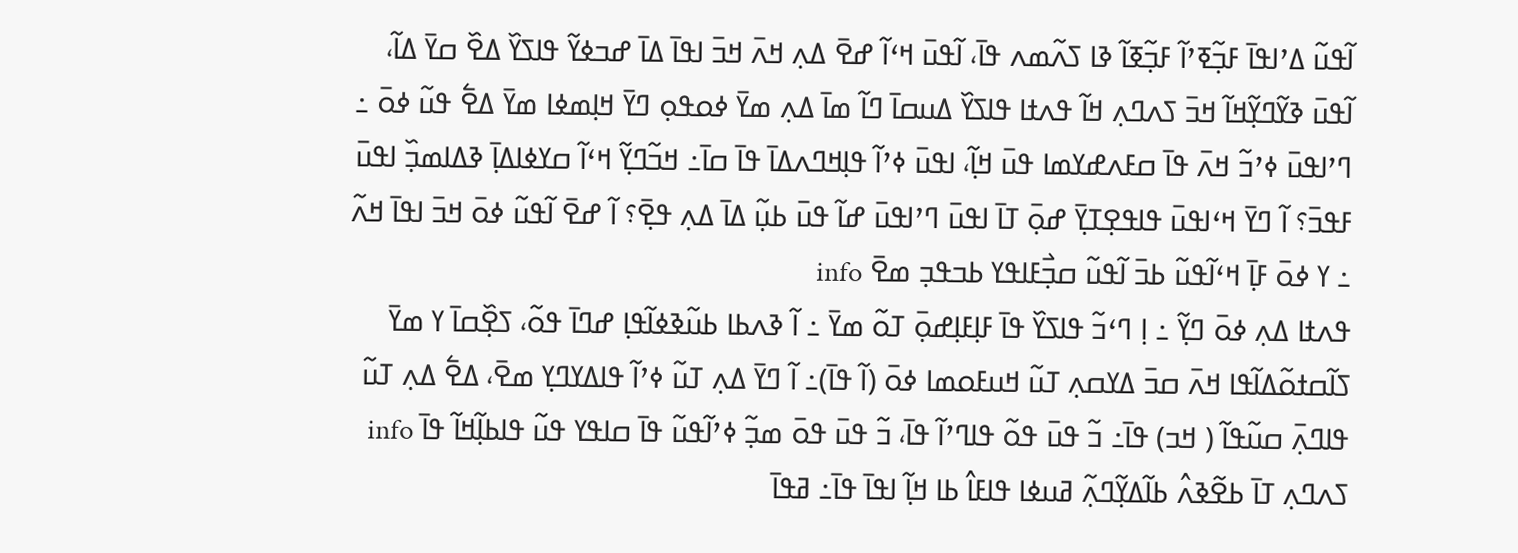ߊ߬ߟߎ߬ ߡߴߊߟߊ߫ ߓߏ߲߬ߧߴߊ߬ ߓߏ߲߬ߧߊ߬ ߢߊ ߖߍ߬ߘߍ ߟߊ߫، ߊ߬ߟߎ߫ ߞߵߊ߬ ߝߐ߫ ߡߍ߲ ߞߍ߫ ߞߏ߫ ߊߟߊ߫ ߡߊ߫ ߝߏߦߌ߬ ߟߊߖߌ߰ ߡߐ߰ ߛߌ߫ ߡߊ߬، ߊ߬ߟߎ߫ ߢߌ߬ߣߌ߲߬ߞߊ߬ ߞߏ߫ ߖߍߣߍ߲ ߞߊ߬ ߟߍߙߊ ߟߊߖߌ߰ ߡߎߛߊ߫ ߣߊ߬ ߘߊ߫ ߡߍ߲ ߘߌ߫ ߦߋߟߋ߲ ߣߌ߫ ߞߊ߲ߘߦߊ ߘߌ߫ ߡߐ߱ ߟߎ߬ ߦߋ߫ ߸ ߣߴߊߟߎ߫ ߦߴߏ߬ ߞߍ߫ ߟߊ߫ ߛߓߍߝߌߘߊ ߟߎ߫ ߞߊ߲߬، ߊߟߎ߫ ߦߴߊ߬ ߟߊ߲ߞߣߍߡߊ߫ ߟߊ߫ ߛߊ߫߸ ߞߏ߬ߣߌ߲߬ ߞߵߊ߬ ߛߌߦߊߡߊ߲߫ ߢߡߊߘߏ߲߰ ߊߟߎ߫ ߓߟߏ߫؟ ߊ߬ ߣߌ߫ ߞߵߊߟߎ߫ ߟߊߟߐ߲ߠߌ߲߫ ߝߋ߲߫ ߠߊ߫ ߊߟߎ߫ ߣߴߊߟߎ߫ ߝߊ߬ ߟߎ߫ ߕߎ߲߬ ߡߊ߫ ߡߍ߲ ߟߐ߲߫؟ ߊ߬ ߝߐ߫ ߊ߬ߟߎ߬ ߦߋ߫ ߞߏ߫ ߊߟߊ߫ ߞߍ߬ ߸ ߌ ߦߋ߫ ߓߊ߲߫ ߞߵߊ߬ߟߎ߬ ߕߏ߫ ߊ߬ߟߎ߬ ߛߏ߲߯ߓߊߟߌ ߕߏߟߏ߲ ߘߐ߫ info
ߟߍߙߊ ߡߍ߲ ߦߋ߫ ߣߌ߲߬ ߸ ߊ߲ ߣߵߏ߬ ߟߊߖߌ߰ ߟߊ߫ ߓߊ߲ߓߊ߲ߝߋ߲߫ ߠߋ߬ ߘߌ߫ ߸ ߊ߬ ߢߍߕߊ ߕߎ߬ߢߦߊ߬ߟߊ߲ ߝߣߊ߫ ߟߋ߬، ߖߐ߲߰ߛߊ߫ ߌ ߘߌ߫ ߖߊ߬ߛߙߋ߬ߡߊ߬ߟߊ ߞߍ߫ ߛߏ߫ ߡߌߛߍ߲ ߠߎ߬ ߞߎߓߋߘߊ ߦߋ߫ (ߊ߬ ߟߊ߫)߸ ߊ߬ ߣߌ߫ ߡߍ߲ ߠߎ߬ ߦߴߊ߬ ߟߊߡߌߣߌ߲ ߘߐ߫، ߡߐ߱ ߡߍ߲ ߠߎ߬ ߟߊߣߍ߲߫ ߛߎ߬ߟߊ߬ ( ߞߏ) ߟߊ߫߸ ߏ߬ ߟߎ߫ ߟߋ߬ ߟߊߣߴߊ߬ ߟߊ߫، ߏ߬ ߟߎ߫ ߟߋ߫ ߘߏ߲߬ ߦߴߊ߬ߟߎ߬ ߟߊ߫ ߛߊߟߌ ߟߎ߬ ߟߊߕߊ߲߬ߞߊ߬ ߟߊ߫ info
ߖߍߣߍ߲ ߠߊ߫ ߕߐ߬ߢߍ߮ ߕߊ߬ߡߌ߲߬ߣߍ߲߬ ߥߎߦߊ ߟߊߓߊ߮ ߕߊ ߞߊ߲߬ ߊߟߊ߫ ߟߊ߫߸ ߥߟߊ߫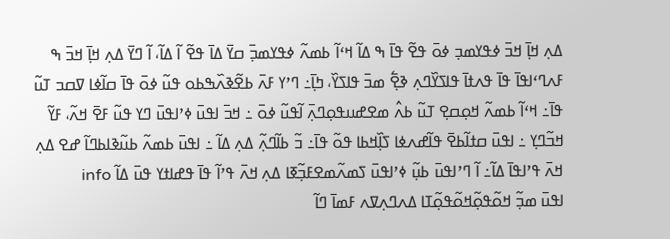ߡߍ߲ ߞߊ߲߫ ߞߏ߫ ߦߟߌߘߏ߲ ߦߋ߫ ߟߐ߬ ߟߊ߫ ߒ ߡߊ߬ ߞߵߊ߬ ߕߘߍ߬ ߦߟߌߘߏ߲߫ ߛߌ߫ ߡߊ߫ ߟߐ߬ ߊ߬ ߡߊ߬، ߊ߬ ߣߌ߫ ߡߍ߲ ߞߊ߲߫ ߞߏ߫ ߒ ߓߍߣߵߊߟߊ߫ ߟߊ߫ ߟߍߙߊ߫ ߟߊߖߌ߰ߣߍ߲ ߢߐ߲߱ ߘߏ߫ ߟߊߖߌ߰، ߤߊ߲߫߸ ߣߴߌ ߓߍ߫ ߕߐ߬ߢߍ߰ߒߕߋ ߟߎ߬ ߦߋ߫ ߟߊ߫ ߛߊ߬ߦߊ ߜߛߏ ߠߎ߬ ߟߊ߫߸ ߞߵߊ߬ ߕߘߍ߬ ߞߋ߲ߛߐ߲ ߠߎ߬ ߕߍ߮ ߘߐߝߎߟߋ߲ߣߍ߲߫ ߊ߬ߟߎ߬ ߦߋ߫ ߸ ߞߏ߫ ߊߟߎ߫ ߦߴߊߟߎ߫ ߣߌ ߟߎ߬ ߓߐ߫ ߞߍ߬، ߓߌ߬ ߞߏ߬ߣߌ߲ ߸ ߊߟߎ߫ ߛߙߊ߬ߕߐ߫ ߟߊ߬ߝߍߦߊ ߖߊ߲߰ߞߕߊ ߟߋ߬ ߟߊ߫߸ ߏ߬ ߕߊ߬ߣߍ߲߬ ߡߍ߲ ߡߊ߬ ߸ ߊߟߎ߫ ߕߘߍ߬ ߕߎ߬ߢߊߕߣߊ߬ ߝߐ ߡߍ߲ ߞߍ߫ ߟߴߊߟߊ߫ ߡߊ߬߸ ߊ߬ ߣߴߊߟߎ߫ ߕߎ߲߬ ߦߴߊߟߎ߫ ߖߘߍ߬ߘߐߓߏ߲߬ߧߊ ߡߍ߲ ߞߍ߫ ߟߴߊ߬ ߟߊ߫ ߟߝߊߙߌ ߟߎ߫ ߡߊ߬ info
ߊߟߎ߫ ߘߏ߲߬ ߞߋ߬ߟߋ߲߬ߞߋ߬ߟߋ߲߬ߠߊ ߡߍߣߍ߲ߜߍ ߓߘߊ߫ ߣߊ߬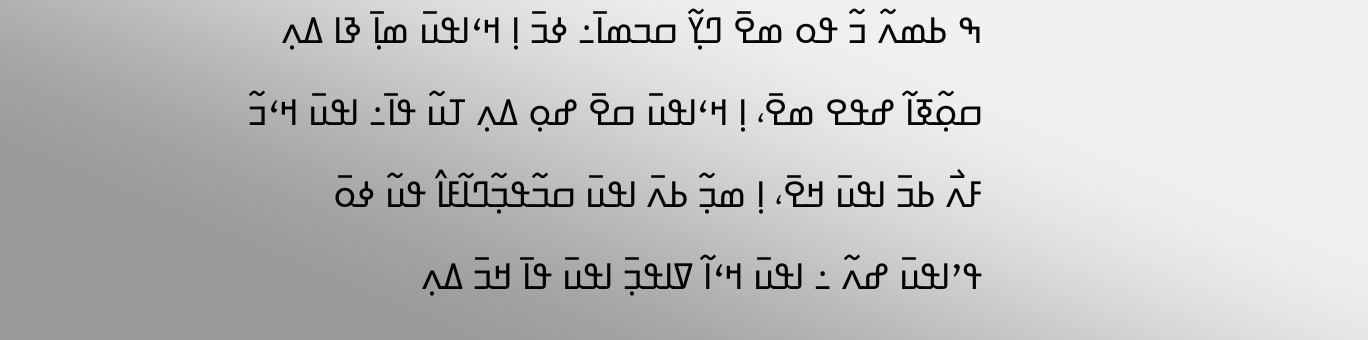ߒ ߕߘߍ߬ ߏ߬ ߟߋ ߘߐ߫ ߣߌ߲߬ ߛߏߘߊ߫߸ ߦߏ߫ ߊ߲ ߞߵߊߟߎ߫ ߘߊ߲߫ ߢߊ ߡߍ߲ ߛߋ߲߬ߧߊ߬ ߝߟߐ ߘߐ߫، ߊ߲ ߞߵߊߟߎ߫ ߛߐ߫ ߝߋ߲ ߡߍ߲ ߠߎ߬ ߟߊ߫߸ ߊߟߎ߫ ߞߵߏ߬ ߓߍ߯ ߕߏ߫ ߊߟߎ߫ ߞߐ߫، ߊ߲ ߘߏ߲߬ ߕߍ߫ ߊߟߎ߫ ߛߏ߬ߟߏ߲߬ߣߊ߬ߓߊ߮ ߟߎ߬ ߦߋ߫ ߟߴߊߟߎ߫ ߝߍ߬ ߸ ߊߟߎ߫ ߞߵߊ߬ ߜߊߟߏ߲߫ ߊߟߎ߫ ߟߊ߫ ߞߏ߫ ߡߍ߲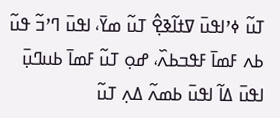ߠߎ߬ ߦߴߊߟߎ߫ ߜߙߊ߬ߢߐ߲߮ ߠߎ߬ ߘߌ߫، ߊߟߎ߫ ߣߴߏ߬ ߟߎ߬ ߕߍ ߓߘߊ߫ ߓߟߏߕߍ߰، ߝߋ߲ ߠߎ߬ ߓߘߊ߫ ߕߎߣߎ߲߫ ߊߟߎ߫ ߡߊ߬ ߊߟߎ߫ ߕߘߍ߬ ߡߍ߲ ߠߎ߬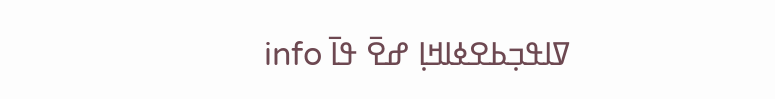ߜߊߟߏ߲ߕߐߦߊߞߊ߲ ߝߐ߫ ߟߊ߫ info